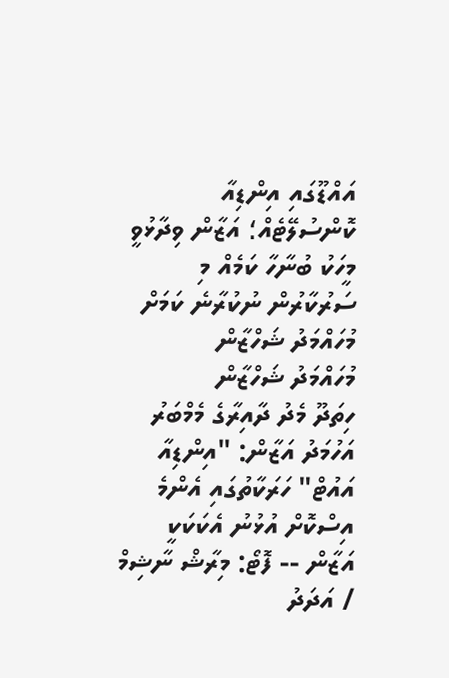އައްޑޫގައި އިންޑިއާ ކޮންސުލޭޓެއް؛ އަޒާން ވިދާޅުވީ މީހަކު ބުނާހާ ކަމެއް މި ސަރުކާރުން ނުކުރާނެ ކަމަށް
މުހައްމަދު ޝަހްޒާން
މުހައްމަދު ޝަހްޒާން
ހިތަދޫ މެދު ދާއިރާގެ މެމްބަރު އަހުމަދު އަޒާން: "އިންޑިއާ އައުޓް" ހަރަކާތުގައި އެންމެ އިސްކޮށް އުޅުނު އެކަކަކީ އަޒާން -- ފޮޓޯ: މިރާޝް ނާޝިމް / އަދަދު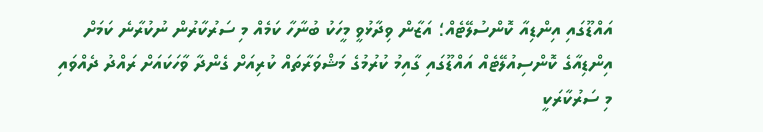އައްޑޫގައި އިންޑިއާ ކޮންސުލޭޓެއް؛ އަޒާން ވިދާޅުވީ މީހަކު ބުނާހާ ކަމެއް މި ސަރުކާރުން ނުކުރާނެ ކަމަށް
އިންޑިއާގެ ކޮންސިއުލޭޓެއް އައްޑޫގައި ގާއިމު ކުރުމުގެ މަޝްވަރާތައް ކުރިއަށް ގެންދާ ވާހަކައަށް ރައްދު ދެއްވައި މި ސަރުކާރަކީ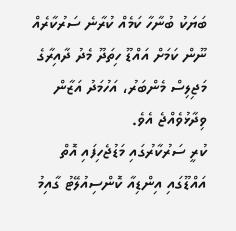ބަޔަކު ބުނާހާ ކަމެއް ކުރާނެ ސަރުކާރެއް ނޫން ކަމަށް އައްޑޫ ހިތަދޫ މެދު ދާއިރާގެ މަޖިލިސް މެންބަރު، އަހުމަދު އަޒާން ވިދާޅުވެއްޖެ އެވެ.
ކުރީ ސަރުކާރުގައި މަޑުޖެހިފައި އޮތް އައްޑޫގައި އިންޑިއާ ކޮންސިއުލޭޓު ގާއިމު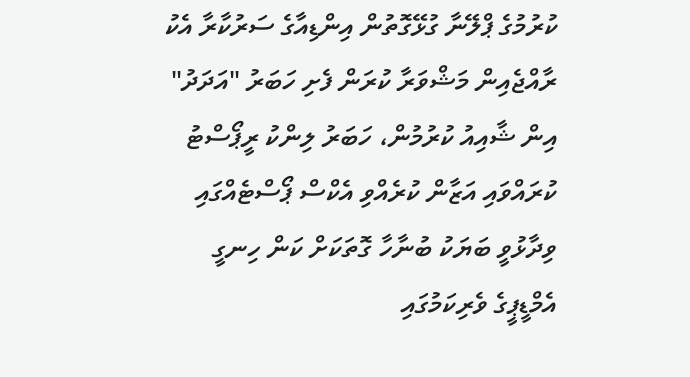ކުރުމުގެ ޕްލޭނާ ގުޅޭގޮތުން އިންޑިއާގެ ސަރުކާރާ އެކު ރާއްޖެއިން މަޝްވަރާ ކުރަން ފެށި ހަބަރު "އަދަދު" އިން ޝާއިއު ކުރުމުން، ހަބަރު ލިންކު ރީޕޯސްޓު ކުރައްވައި އަޒާން ކުރެއްވި އެކްސް ޕޯސްޓެއްގައި ވިދާޅުވީ ބަޔަކު ބުނާހާ ގޮތަކަށް ކަން ހިނގީ އެމްޑީޕީގެ ވެރިކަމުގައި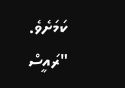ކަމަށެވެ.
"ރައީސް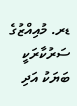ޑރ. މުއިއްޒުގެ ސަރުކާރަކީ ބަޔަކު އަދި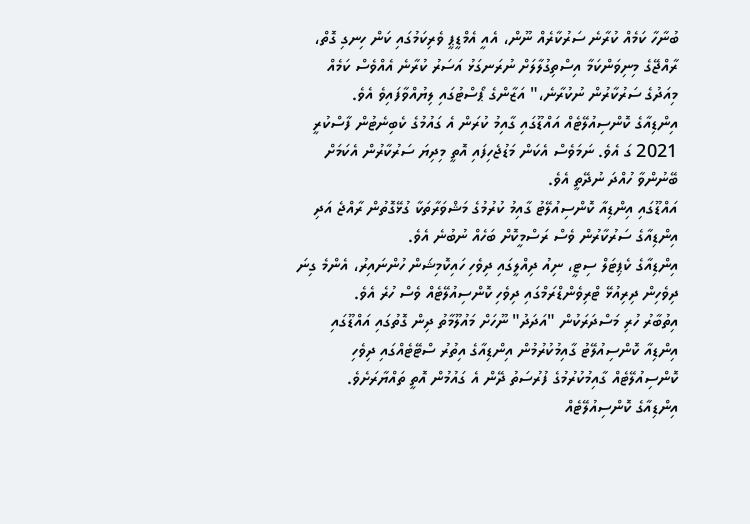ބުނާހާ ކަމެއް ކުރާނެ ސަރުކާރެއް ނޫން، އެއީ އެމްޑީޕީ ވެރިކަމުގައި ކަން ހިނގި ގޮތް، ރާއްޖޭގެ މިނިވަންކަމާ އިސްތިގުލާލަށް ނުރަނގަޅު އަސަރު ކުރާނެ އެއްވެސް ކަމެއް މިއަދުގެ ސަރުކާރުން ނުކުރާނެ،" އަޒާންގެ ޕޯސްޓުގައި ލިޔުއްވާފައިވެ އެވެ.
އިންޑިއާގެ ކޮންސިއުލޭޓެއް އައްޑޫގައި ގާއިމު ކުރަން އެ ގައުމުގެ ކެބިނެޓުން ފާސްކުރީ 2021 ގަ އެވެ. ނަމަވެސް އެކަން މަޑުޖެހިފައި އޮތީ މިދިޔަ ސަރުކާރުން އެކަމަށް ބޭނުންވާ ހުއްދަ ނުދޭތީ އެވެ.
އައްޑޫގައި އިންޑިއާ ކޮންސިއުލޭޓު ގާއިމު ކުރުމުގެ މަޝްވަރާތަކާ ގުޅޭގޮތުން ރާއްޖެ އަދި އިންޑިއާގެ ސަރުކާރުން ވެސް ރަސްމީކޮށް ބަހެއް ނުބުނެ އެވެ.
އިންޑިއާގެ ކެޕިޓަލް ސިޓީ، ނިއު ދިއްލީގައި ދިވެހި ހައިކޮމިޝަން ހުންނައިރު، އެންމެ ގިނަ ދިވެހިން ދިރިއުޅޭ ޓްރިވެންޑްރަމްގައި ދިވެހި ކޮންސިއުލޭޓެއް ވެސް ހުރެ އެވެ.
އިތުބާރު ހުރި މަސްދަރަކުން "އަދަދު" ނޫހަށް މައުލޫމާތު ދިން ގޮތުގައި އައްޑޫގައި އިންޑިއާ ކޮންސިއުލޭޓު ގާއިމުކުރުމުން އިންޑިއާގެ އިތުރު ސްޓޭޓެއްގައި ދިވެހި ކޮންސިއުލޭޓެއް ގާއިމުކުރުމުގެ ފުރުސަތު ދޭން އެ ގައުމުން އޮތީ ތައްޔާރަށެވެ.
އިންޑިއާގެ ކޮންސިއުލޭޓެއް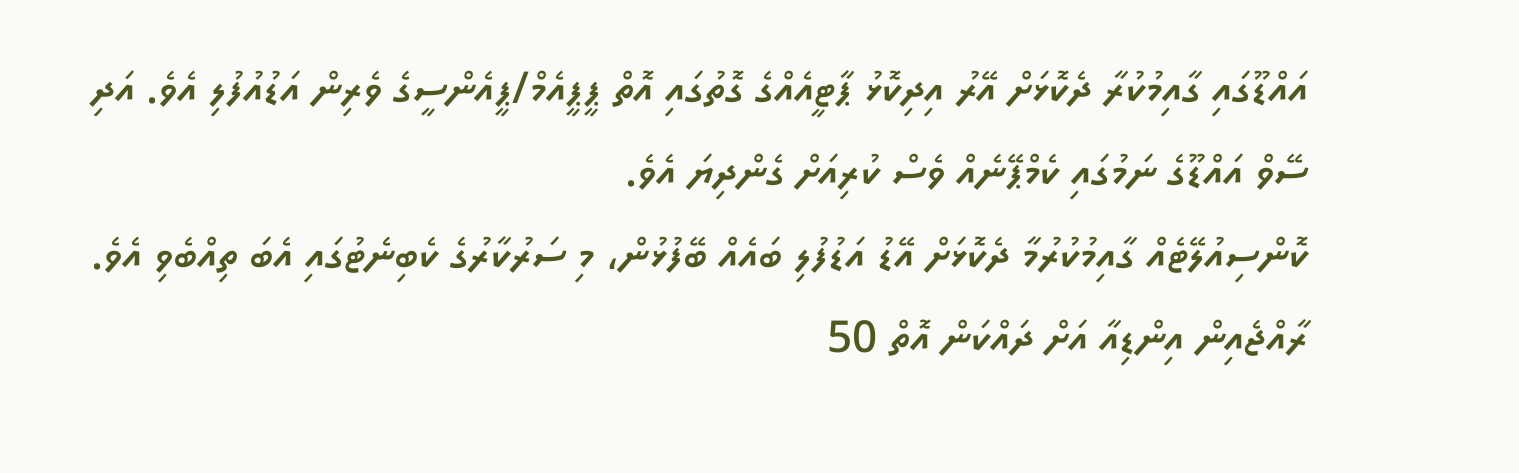އައްޑޫގައި ގާއިމުކުރާ ދެކޮޅަށް އޭރު އިދިކޮޅު ޕާޓީއެއްގެ ގޮތުގައި އޮތް ޕީޕީއެމް/ޕީއެންސީގެ ވެރިން އަޑުއުފުލި އެވެ. އަދި ސޭވް އައްޑޫގެ ނަމުގައި ކެމްޕޭނެއް ވެސް ކުރިއަށް ގެންދިޔަ އެވެ.
ކޮންސިއުލޭޓެއް ގާއިމުކުރުމާ ދެކޮޅަށް އޭޑު އަޑުފުލި ބައެއް ބޭފުޅުން، މި ސަރުކާރުގެ ކެބިނެޓުގައި އެބަ ތިއްބެވި އެވެ.
ރާއްޖެއިން އިންޑިއާ އަށް ދައްކަން އޮތް 50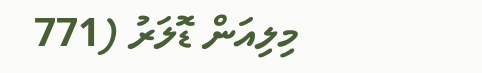މިލިއަން ޑޮލަރު (771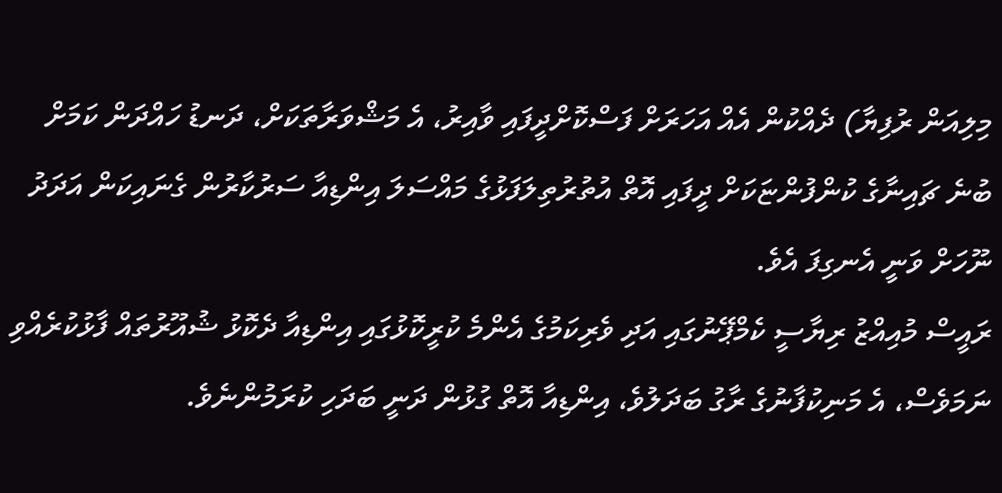މިލިއަން ރުފިޔާ) ދެއްކުން އެއް އަހަރަށް ފަސްކޮށްދީފައި ވާއިރު، އެ މަޝްވަރާތަކަށް، ދަނޑު ހައްދަން ކަމަށް ބުނެ ޗައިނާގެ ކުންފުންޏަކަށް ދީފައި އޮތް އުތުރުތިލަފަޅުގެ މައްސަލަ އިންޑިއާ ސަރުކާރުން ގެނައިކަން އަދަދު ނޫހަށް ވަނީ އެނގިފަ އެވެ.
ރައީސް މުއިއްޒު ރިޔާސީ ކެމްޕޭނުގައި އަދި ވެރިކަމުގެ އެންމެ ކުރީކޮޅުގައި އިންޑިއާ ދެކޮޅު ޝުއޫރުތައް ފާޅުކުރެއްވި ނަމަވެސް، އެ މަނިކުފާނުގެ ރާގު ބަދަލުވެ، އިންޑިއާ އޮތް ގުޅުން ދަނީ ބަދަހި ކުރަމުންނެވެ.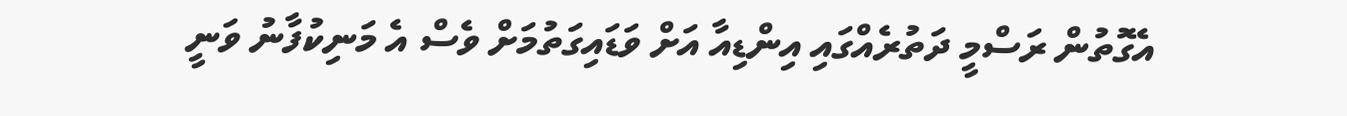އެގޮތުން ރަސްމީ ދަތުރެއްގައި އިންޑިއާ އަށް ވަޑައިގަތުމަށް ވެސް އެ މަނިކުފާނު ވަނީ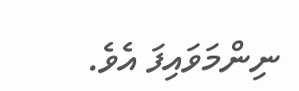ނިންމަވައިފަ އެވެ.